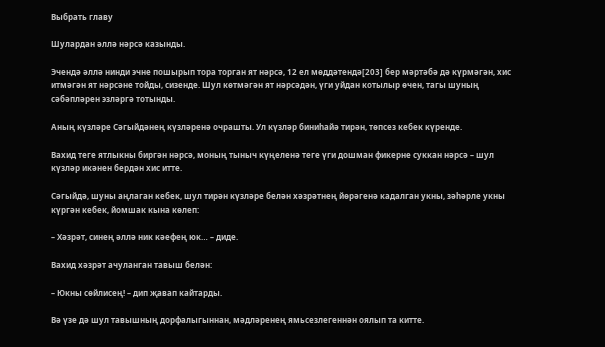Выбрать главу

Шулардан әллә нәрсә казынды.

Эчендә әллә нинди эчне пошырып тора торган ят нәрсә, 12 ел мөддәтендә[203] бер мәртәбә дә күрмәгән, хис итмәгән ят нәрсәне тойды, сизенде. Шул көтмәгән ят нәрсәдән, үги уйдан котылыр өчен, тагы шуның сәбәпләрен эзләргә тотынды.

Аның күзләре Сәгыйдәнең күзләренә очрашты. Ул күзләр биниһайә тирән, төпсез кебек күренде.

Вахид теге ятлыкны биргән нәрсә, моның тыныч күңеленә теге үги дошман фикерне суккан нәрсә – шул күзләр икәнен бердән хис итте.

Сәгыйдә, шуны аңлаган кебек, шул тирән күзләре белән хәзрәтнең йөрәгенә кадалган укны, зәһәрле укны күргән кебек, йомшак кына көлеп:

– Хәзрәт, синең әллә ник кәефең юк… – диде.

Вахид хәзрәт ачуланган тавыш белән:

– Юкны сөйлисең! – дип җавап кайтарды.

Вә үзе дә шул тавышның дорфалыгыннан, мәдләренең ямьсезлегеннән оялып та китте.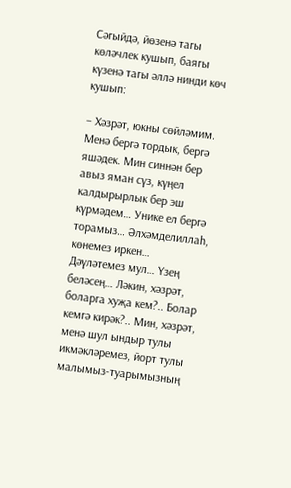Сәгыйдә, йөзенә тагы көләчлек кушып, баягы күзенә тагы әллә нинди көч кушып:

– Хәзрәт, юкны сөйләмим. Менә бергә тордык, бергә яшәдек. Мин синнән бер авыз яман сүз, күңел калдырырлык бер эш күрмәдем… Унике ел бергә торамыз… Әлхәмделиллаһ, көнемез иркен… Дәүләтемез мул… Үзең беләсең… Ләкин, хәзрәт, боларга хуҗа кем?.. Болар кемгә кирәк?.. Мин, хәзрәт, менә шул ындыр тулы икмәкләремез, йорт тулы малымыз-туарымызның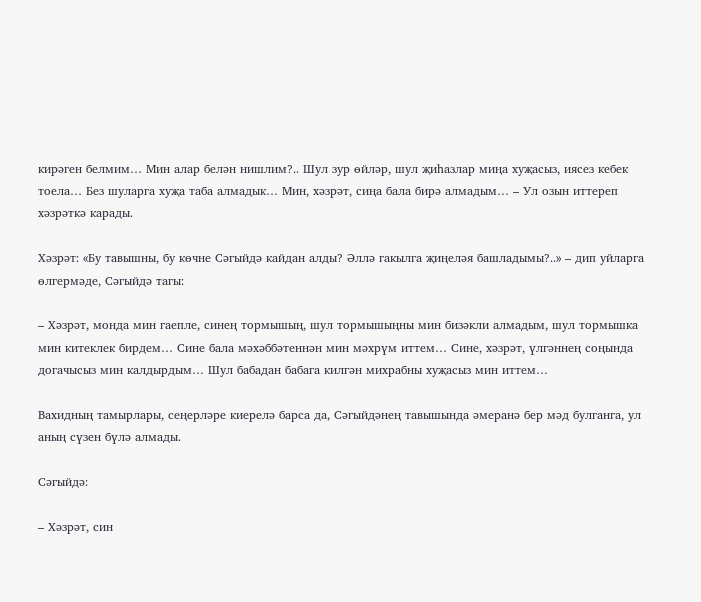кирәген белмим… Мин алар белән нишлим?.. Шул зур өйләр, шул җиһазлар миңа хуҗасыз, иясез кебек тоела… Без шуларга хуҗа таба алмадык… Мин, хәзрәт, сиңа бала бирә алмадым… – Ул озын иттереп хәзрәткә карады.

Хәзрәт: «Бу тавышны, бу көчне Сәгыйдә кайдан алды? Әллә гакылга җиңеләя башладымы?..» – дип уйларга өлгермәде, Сәгыйдә тагы:

– Хәзрәт, монда мин гаепле, синең тормышың, шул тормышыңны мин бизәкли алмадым, шул тормышка мин китеклек бирдем… Сине бала мәхәббәтеннән мин мәхрүм иттем… Сине, хәзрәт, үлгәннең соңында догачысыз мин калдырдым… Шул бабадан бабага килгән михрабны хуҗасыз мин иттем…

Вахидның тамырлары, сеңерләре киерелә барса да, Сәгыйдәнең тавышында әмеранә бер мәд булганга, ул аның сүзен бүлә алмады.

Сәгыйдә:

– Хәзрәт, син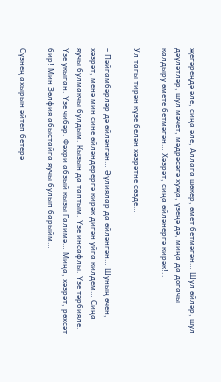җегәреңдә әле, сиңа әле, Аллага шөкер, өмет бетмәгән… Шул өйләр, шул дәүләтләр, шул мәчет, мәдрәсәгә хуҗа, үзеңә дә, миңа да догачы калдыру өмете бетмәгән… Хәзрәт, сиңа өйләнергә кирәк!..

Ул тагы тирән күзе белән хәзрәтне сөзде…

– Пәйгамбәрләр дә өйләнгән… Әүлиялар да өйләнгән… Шуның өчен, хәзрәт, менә мин сине өйләндерергә кирәк дигән уйга килдем… Сиңа яучы булмакчы булдым. Кызын да таптым. Үзе инсафлы. Үзе тәрбияле. Үзе укыган. Үзе чибәр. Фәхри абзый кызы Галимә… Миңа, хәзрәт, рөхсәт бир! Мин Зөлфия абыстайга яучы булып барыйм…

Сүзнең ахырын әйтеп бетерә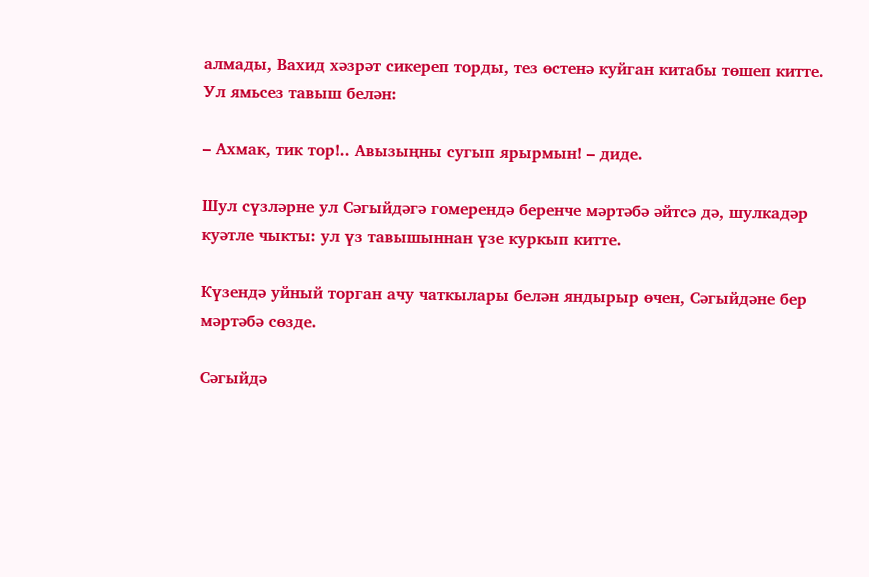алмады, Вахид хәзрәт сикереп торды, тез өстенә куйган китабы төшеп китте. Ул ямьсез тавыш белән:

– Ахмак, тик тор!.. Авызыңны сугып ярырмын! – диде.

Шул сүзләрне ул Сәгыйдәгә гомерендә беренче мәртәбә әйтсә дә, шулкадәр куәтле чыкты: ул үз тавышыннан үзе куркып китте.

Күзендә уйный торган ачу чаткылары белән яндырыр өчен, Сәгыйдәне бер мәртәбә сөзде.

Сәгыйдә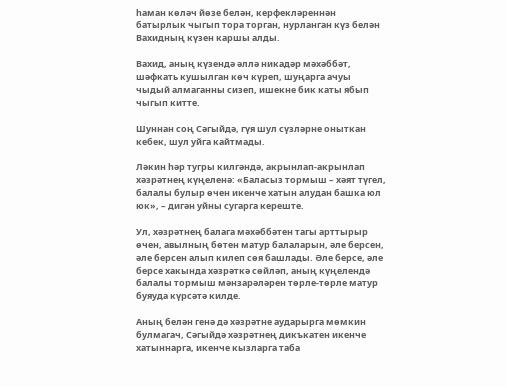һаман көләч йөзе белән, керфекләреннән батырлык чыгып тора торган, нурланган күз белән Вахидның күзен каршы алды.

Вахид, аның күзендә әллә никадәр мәхәббәт, шәфкать кушылган көч күреп, шуңарга ачуы чыдый алмаганны сизеп, ишекне бик каты ябып чыгып китте.

Шуннан соң Сәгыйдә, гүя шул сүзләрне оныткан кебек, шул уйга кайтмады.

Ләкин һәр тугры килгәндә, акрынлап-акрынлап хәзрәтнең күңеленә: «Баласыз тормыш – хәят түгел, балалы булыр өчен икенче хатын алудан башка юл юк», – дигән уйны сугарга кереште.

Ул, хәзрәтнең балага мәхәббәтен тагы арттырыр өчен, авылның бөтен матур балаларын, әле берсен, әле берсен алып килеп сөя башлады. Әле берсе, әле берсе хакында хәзрәткә сөйләп, аның күңелендә балалы тормыш мәнзарәләрен төрле-төрле матур буяуда күрсәтә килде.

Аның белән генә дә хәзрәтне аударырга мөмкин булмагач, Сәгыйдә хәзрәтнең дикъкатен икенче хатыннарга, икенче кызларга таба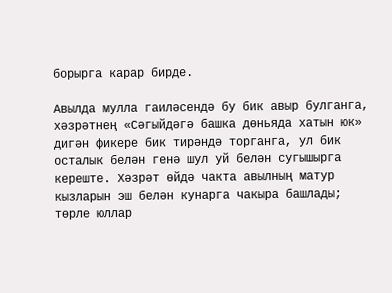борырга карар бирде.

Авылда мулла гаиләсендә бу бик авыр булганга, хәзрәтнең «Сәгыйдәгә башка дөньяда хатын юк» дигән фикере бик тирәндә торганга, ул бик осталык белән генә шул уй белән сугышырга кереште. Хәзрәт өйдә чакта авылның матур кызларын эш белән кунарга чакыра башлады; төрле юллар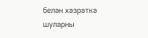белән хәзрәткә шуларны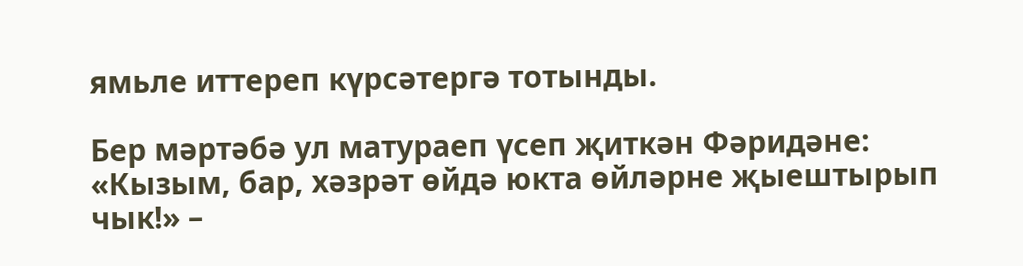ямьле иттереп күрсәтергә тотынды.

Бер мәртәбә ул матураеп үсеп җиткән Фәридәне: «Кызым, бар, хәзрәт өйдә юкта өйләрне җыештырып чык!» –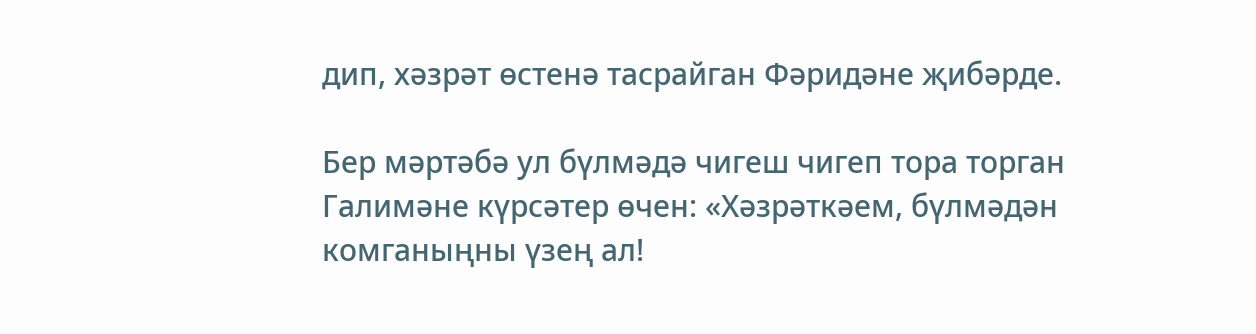дип, хәзрәт өстенә тасрайган Фәридәне җибәрде.

Бер мәртәбә ул бүлмәдә чигеш чигеп тора торган Галимәне күрсәтер өчен: «Хәзрәткәем, бүлмәдән комганыңны үзең ал!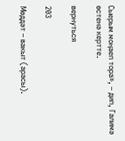Сыерым моңаеп тора», – дип, Галимә өстенә кертте.

вернуться

203

Мөддәт – вакыт (арасы).